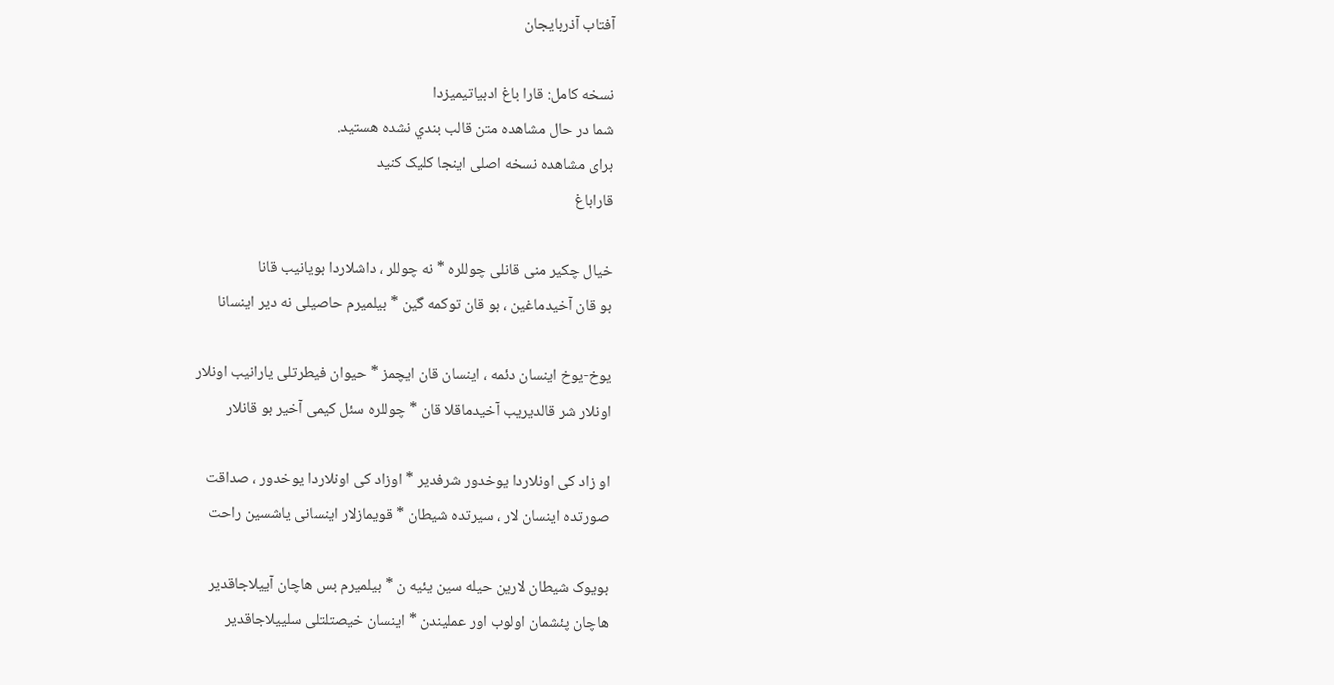آفتاب آذربایجان

نسخه كامل: قارا باغ ادبیاتیمیزدا
شما در حال مشاهده متن قالب بندي نشده هستيد.
برای مشاهده نسخه اصلی اینجا کلیک کنید
قاراباغ

خیال چکیر منی قانلی چوللره * نه چوللر ، داشلاردا بویانیب قانا
بو قان آخیدماغین ، بو قان توکمه گین * بیلمیرم حاصیلی نه دیر اینسانا

یوخ-یوخ اینسان دئمه ، اینسان قان ایچمز * حیوان فیطرتلی یارانیب اونلار
اونلار شر قالدیریب آخیدماقلا قان * چوللره سئل کیمی آخیر بو قانلار

او زاد کی اونلاردا یوخدور شرفدیر * اوزاد کی اونلاردا یوخدور ، صداقت
صورتده اینسان لار ، سیرتده شیطان * قویمازلار اینسانی یاشسین راحت

بویوک شیطان لارین حیله سین یئیه ن * بیلمیرم بس هاچان آییلاجاقدیر
هاچان پئشمان اولوب اور عملیندن * اینسان خیصتلتلی سلییلاجاقدیر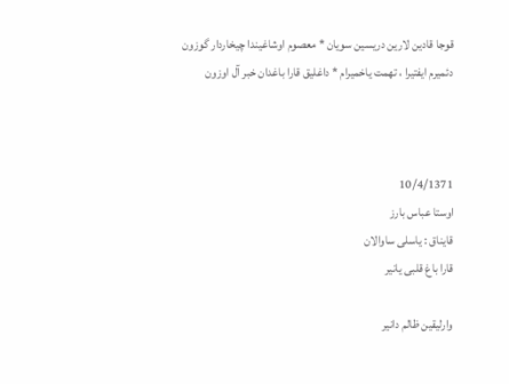قوجا قادین لارین دریسین سویان * معصوم اوشاغیندا چیخاردار گوزون
دئمیرم ایفتیرا ، تهمت یاخمیرام * داغلیق قارا باغدان خبر آل اوزون



10/4/1371
اوستا عباس بارز
قایناق : یاسلی ساوالان
قارا باغ قلبی یانیر

وارلیقین ظالم دانیر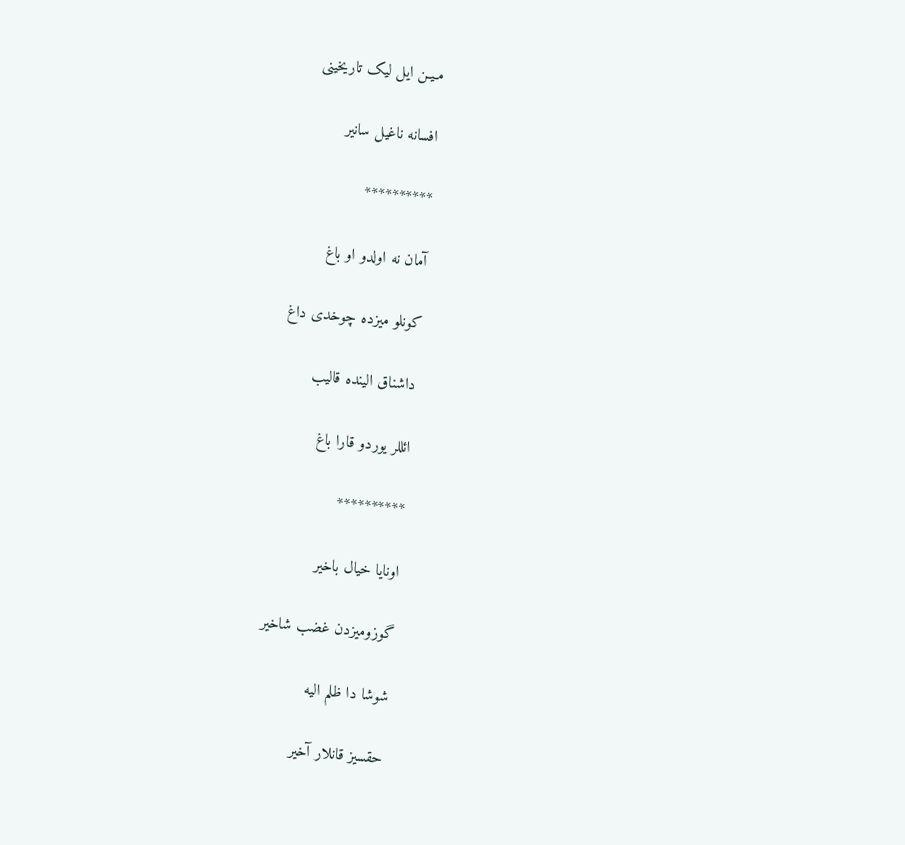مـیـن ایل لیک تاریخینی

افسانه ناغیل سانیر

**********

آمان نه اولدو او باغ

کونلو میزده چوخدی داغ

داشناق الینده قالیب

ائللر یوردو قارا باغ

**********

اونایا خیال باخیر

گوزومیزدن غضب شاخیر

شوشا دا ظلم الیه

حقسیز قانلار آخیر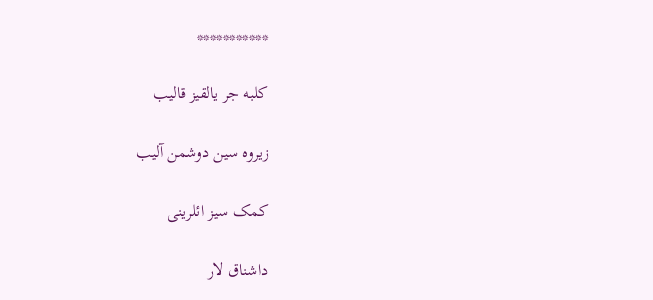***********

کلبه جر یالقیز قالیب

زیروه سین دوشمن آلیب

کمک سیز ائلرینی

داشناق لار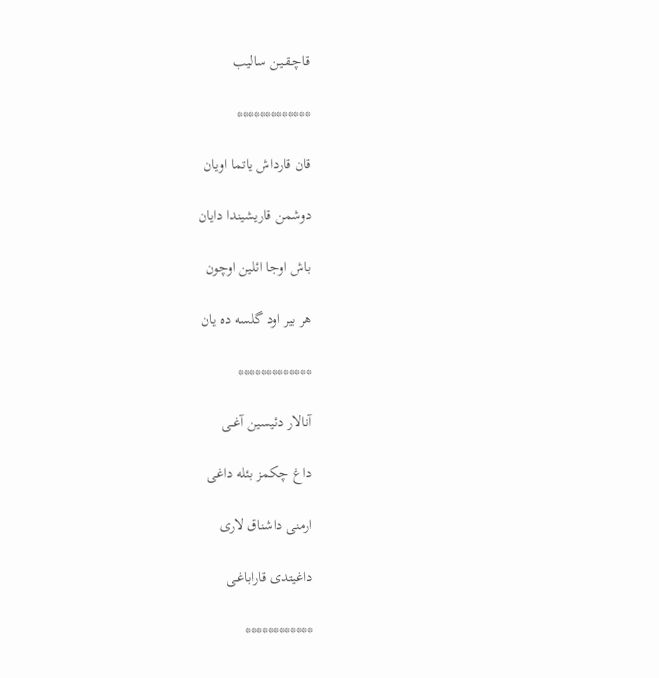قاچـقـیـن سالیب

*************

قان قارداش یاتما اویان

دوشمن قاریشیندا دایان

باش اوجا ائلین اوچون

هر بیر اود گلسه ده یان

*************

آنالار دئیسین آغــی

داغ چکمز بئله داغی

ارمنی داشناق لاری

داغیتدی قاراباغـی

************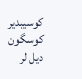کوسیبدیر کوسگون دیل لر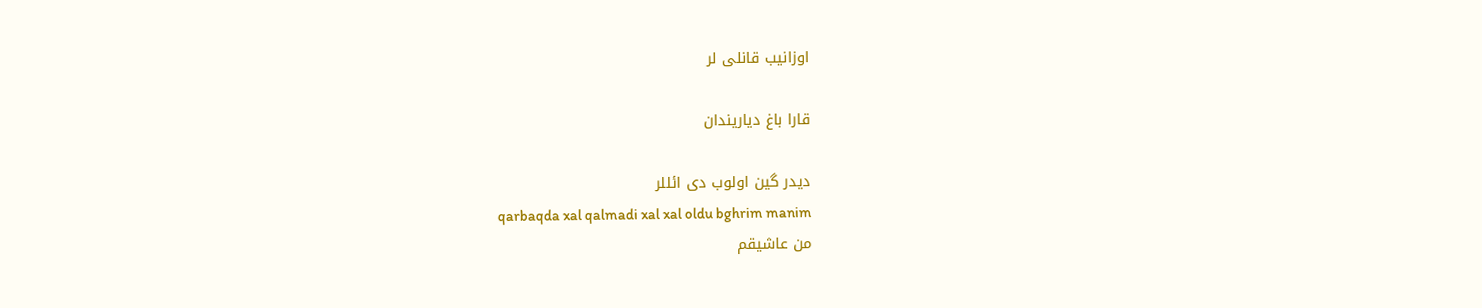اوزانیب قانلی لر

قارا باغ دیاریندان

دیدر گین اولوب دی ائللر
qarbaqda xal qalmadi xal xal oldu bghrim manim
من عاشیقم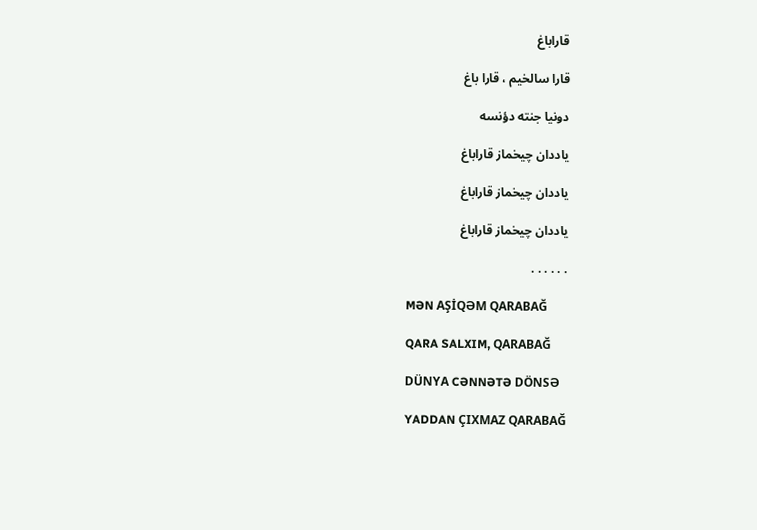قاراباغ

قارا سالخیم ، قارا باغ

دونيا جنته دؤنسه

ياددان چيخماز قاراباغ

ياددان چيخماز قاراباغ

ياددان چيخماز قاراباغ

. . . . . .

MƏN AŞİQƏM QARABAĞ

QARA SALXIM, QARABAĞ

DÜNYA CƏNNƏTƏ DÖNSƏ

YADDAN ÇIXMAZ QARABAĞ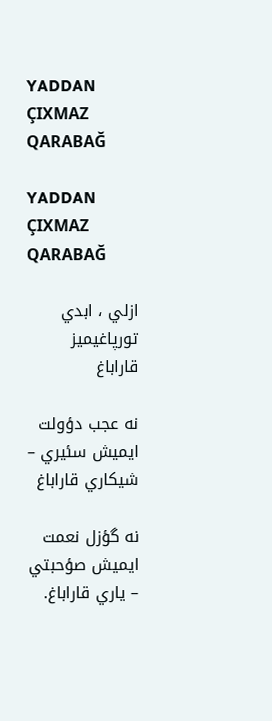YADDAN ÇIXMAZ QARABAĞ

YADDAN ÇIXMAZ QARABAĞ

ازلي ، ابدي تورپاغيميز قاراباغ

نه عجب دؤولت ايميش سئيري – شيكاري قاراباغ

نه گؤزل نعمت ايميش صؤحبتي – ياري قاراباغ.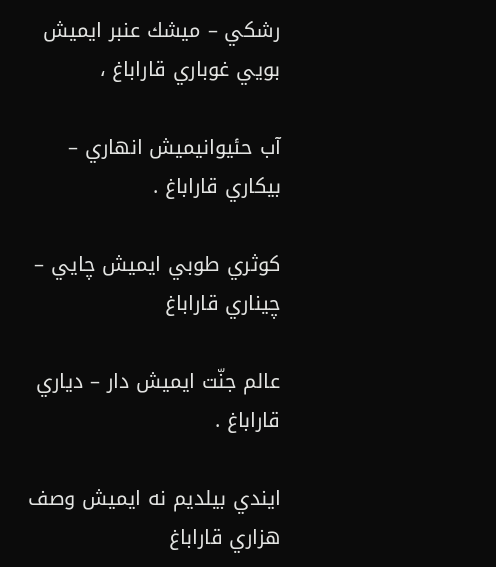رشكي – ميشك عنبر ايميش بويي غوباري قاراباغ ،

آب حئيوانيميش انهاري – بيكاري قاراباغ .

كوثري طوبي ايميش چايي – چيناري قاراباغ

عالم جنّت ايميش دار – دياري قاراباغ .

ايندي بيلديم نه ايميش وصف هزاري قاراباغ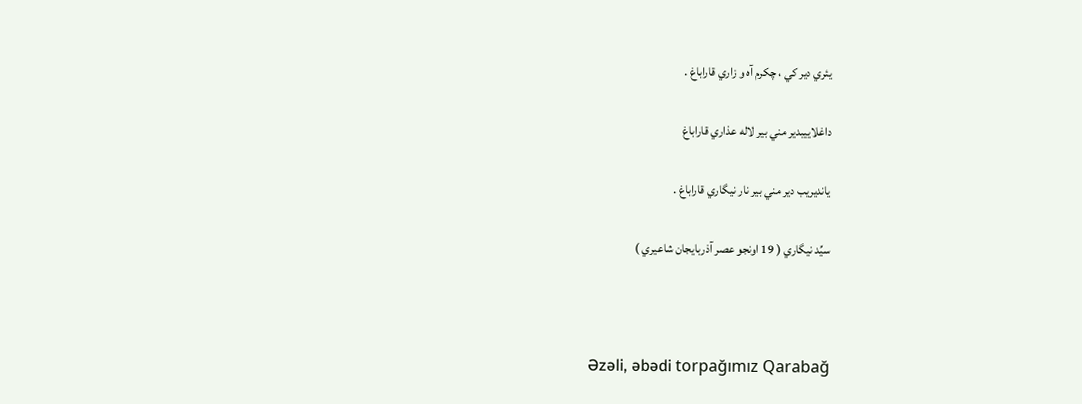يئري دير كي ، چكرم آه و زاري قاراباغ .

داغلاييبدير مني بير لاله عذاري قاراباغ

يانديريب دير مني بير نار نيگاري قاراباغ .

سيِّد نيگاري ( 19 اونجو عصر آذربايجان شاعيري )



Əzəli, əbədi torpağımız Qarabağ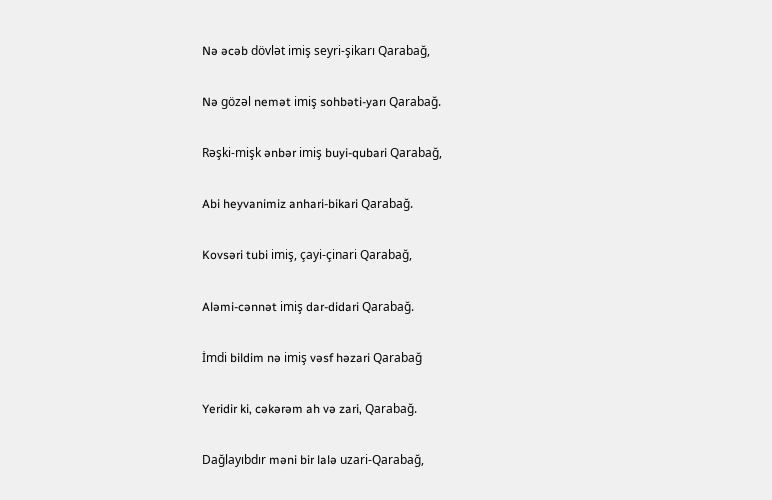Nə əcəb dövlət imiş seyri-şikarı Qarabağ,

Nə gözəl nemət imiş sohbəti-yarı Qarabağ.

Rəşki-mişk ənbər imiş buyi-qubari Qarabağ,

Abi heyvanimiz anhari-bikari Qarabağ.

Kovsəri tubi imiş, çayi-çinari Qarabağ,

Aləmi-cənnət imiş dar-didari Qarabağ.

İmdi bildim nə imiş vəsf həzari Qarabağ

Yeridir ki, cəkərəm ah və zari, Qarabağ.

Dağlayıbdır məni bir lalə uzari-Qarabağ,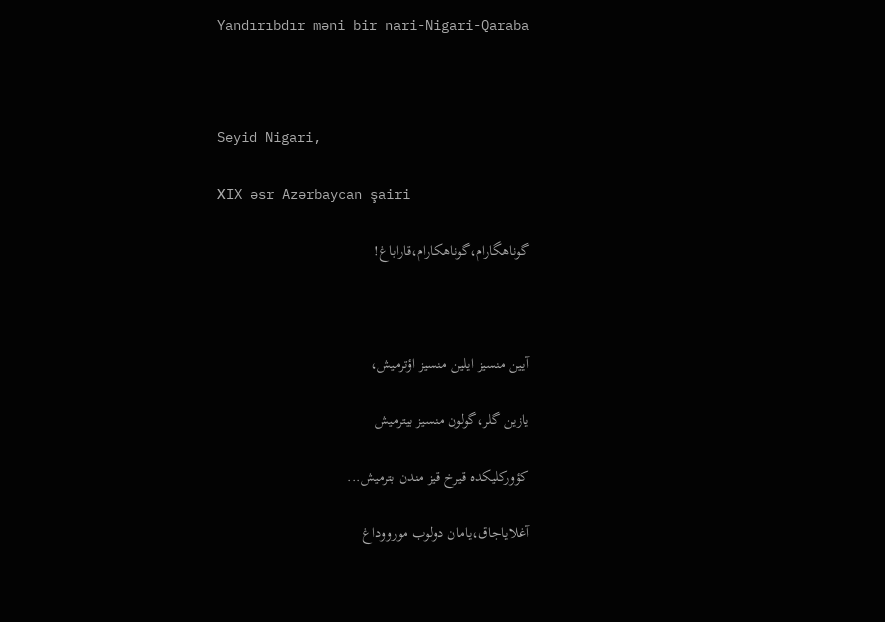Yandırıbdır məni bir nari-Nigari-Qaraba



Seyid Nigari,

ХIX əsr Azərbaycan şairi

گوناهگارام،گوناهکارام،قاراباغ!



آيين منسيز ايلين منسيز اؤترميش،

يازين گلر،گولون منسيز بيترميش

کؤورکليکده قيرخ قيز مندن بترميش...

آغلاياجاق،يامان دولوب مورووداغ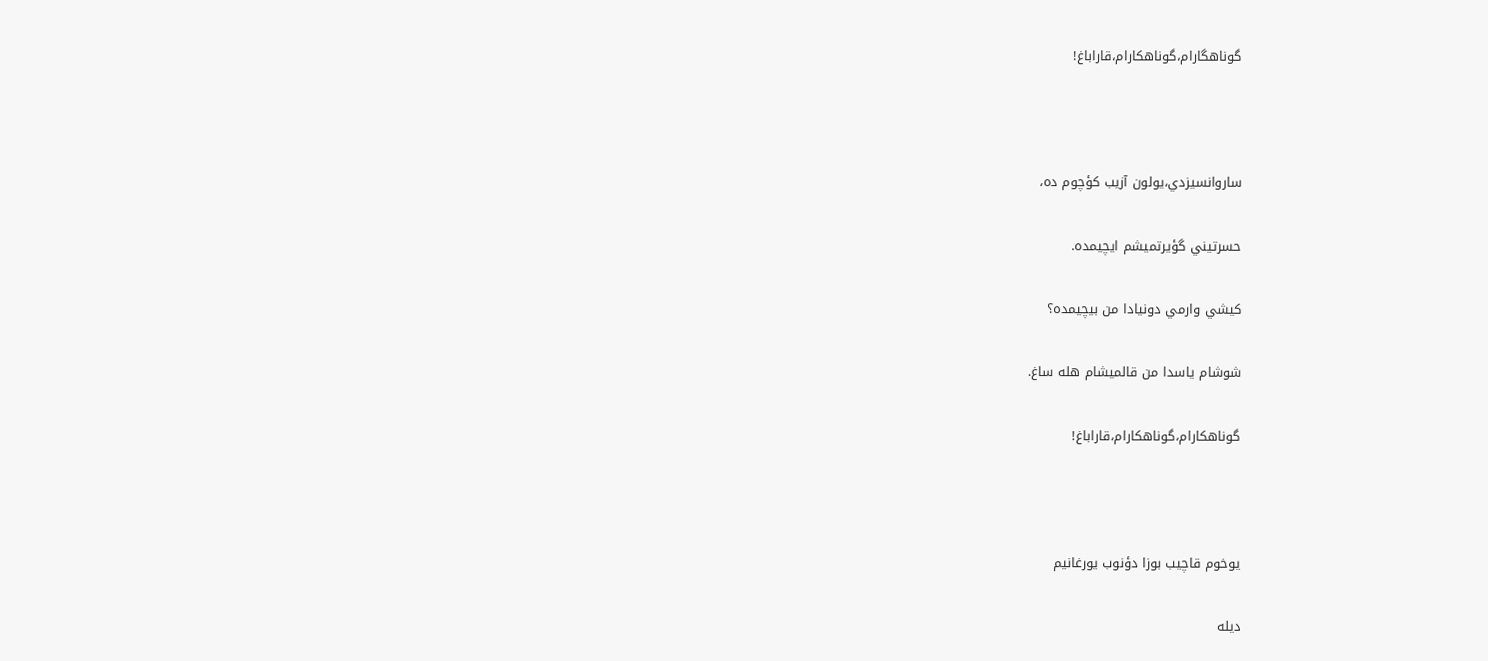گوناهگارام،گوناهکارام،قاراباغ!



ساروانسيزدي،يولون آزيب کؤچوم ده،

حسرتيني گؤيرتميشم ايچيمده.

کيشي وارمي دونيادا من بيچيمده؟

شوشام ياسدا من قالميشام هله ساغ.

گوناهکارام،گوناهکارام،قاراباغ!



يوخوم قاچيب بوزا دؤنوب يورغانيم

ديله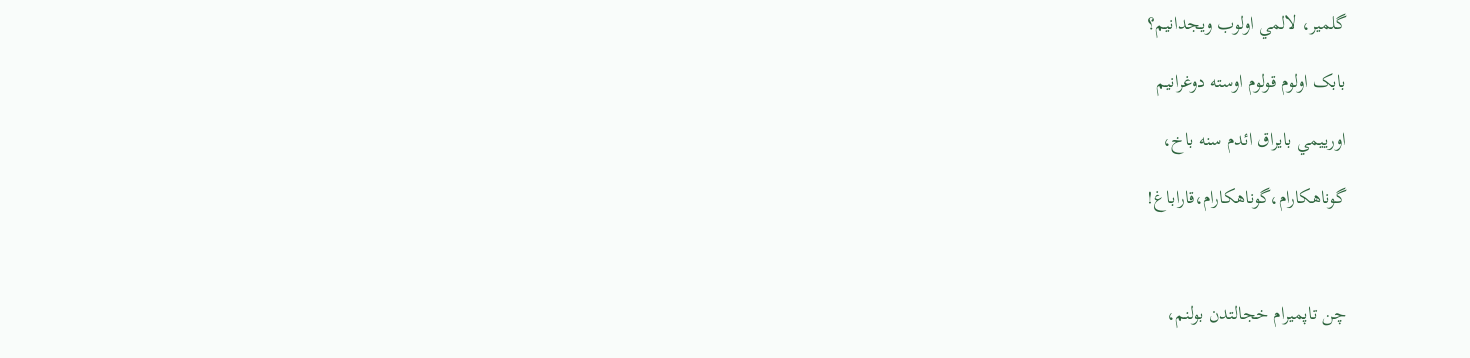گلمير، لالمي اولوب ويجدانيم؟

بابک اولوم قولوم اوسته دوغرانيم

اورييمي بايراق ائدم سنه باخ،

گوناهکارام،گوناهکارام،قاراباغ!



چن تاپميرام خجالتدن بولنم،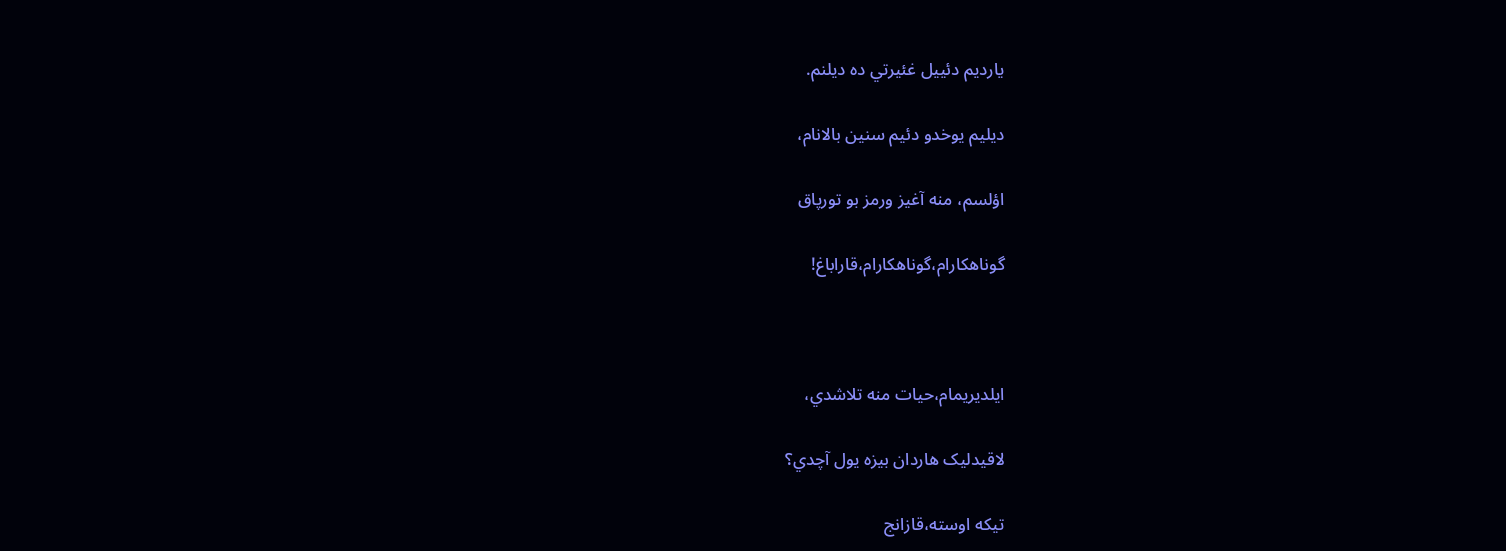يارديم دئييل غئيرتي ده ديلنم.

ديليم يوخدو دئيم سنين بالانام،

اؤلسم، منه آغيز ورمز بو تورپاق

گوناهکارام،گوناهکارام،قاراباغ!



ايلديريمام،حيات منه تلاشدي،

لاقيدليک هاردان بيزه يول آچدي؟

تيکه اوسته،قازانج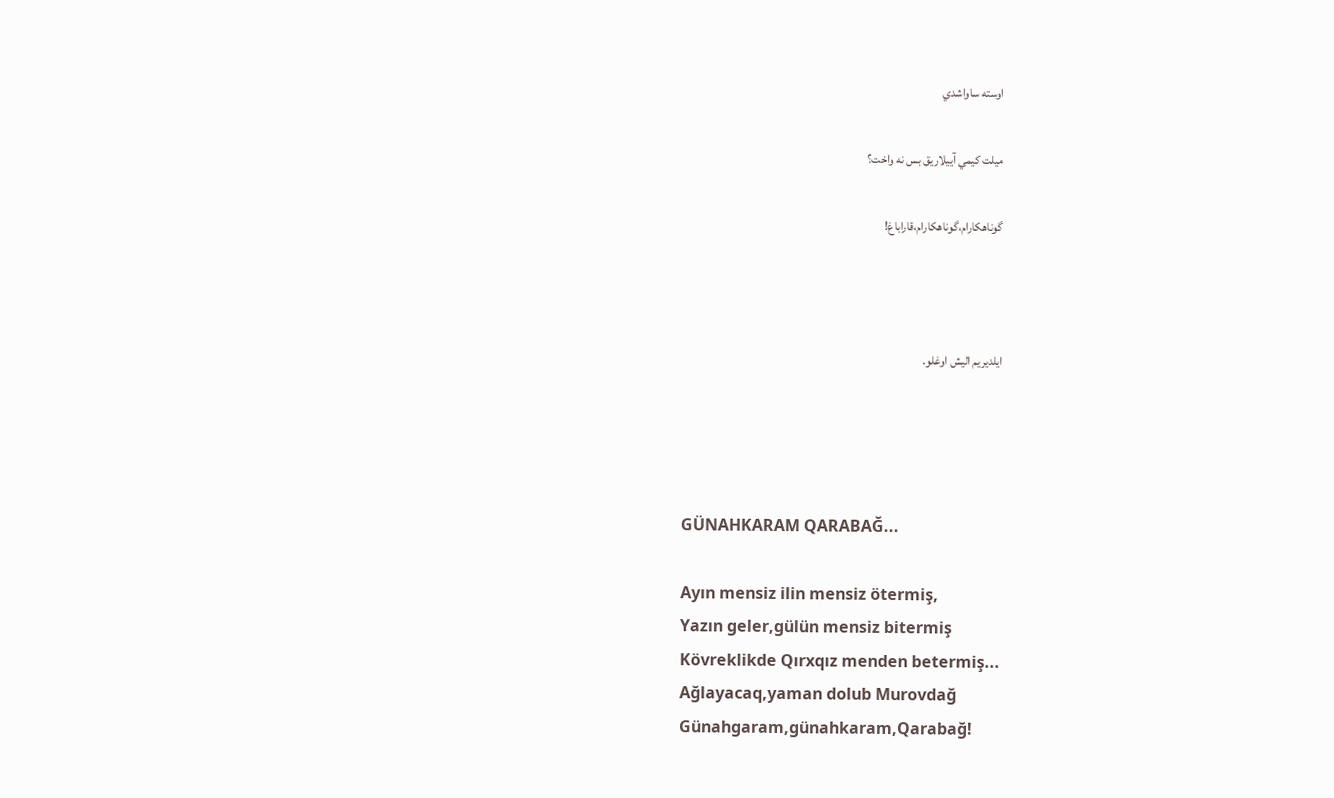اوسته ساواشدي

ميلت کيمي آييلاريق بس نه واخت؟

گوناهکارام،گوناهکارام،قاراباغ!



ايلديريم اليش اوغلو.




GÜNAHKARAM QARABAĞ...

Ayın mensiz ilin mensiz ötermiş,
Yazın geler,gülün mensiz bitermiş
Kövreklikde Qırxqız menden betermiş...
Ağlayacaq,yaman dolub Murovdağ
Günahgaram,günahkaram,Qarabağ!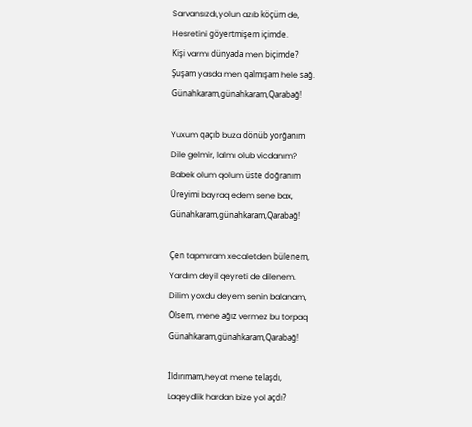Sarvansızdı,yolun azıb köçüm de,
Hesretini göyertmişem içimde.
Kişi varmı dünyada men biçimde?
Şuşam yasda men qalmışam hele sağ.
Günahkaram,günahkaram,Qarabağ!

Yuxum qaçıb buza dönüb yorğanım
Dile gelmir, lalmı olub vicdanım?
Babek olum qolum üste doğranım
Üreyimi bayraq edem sene bax,
Günahkaram,günahkaram,Qarabağ!

Çen tapmıram xecaletden bülenem,
Yardım deyil qeyreti de dilenem.
Dilim yoxdu deyem senin balanam,
Ölsem, mene ağız vermez bu torpaq
Günahkaram,günahkaram,Qarabağ!

İldırımam,heyat mene telaşdı,
Laqeydlik hardan bize yol açdı?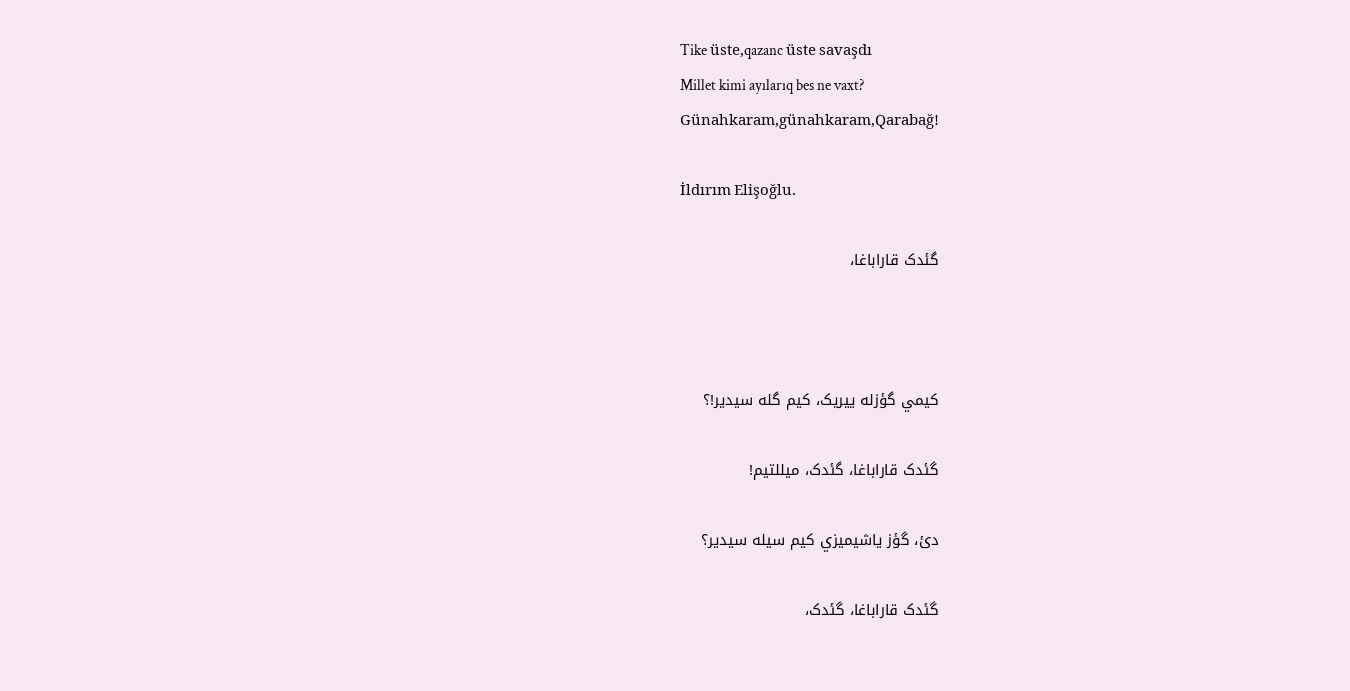Tike üste,qazanc üste savaşdı
Millet kimi ayılarıq bes ne vaxt?
Günahkaram,günahkaram,Qarabağ!

İldırım Elişoğlu.

گئدک قاراباغا،



کيمي گؤزله ييريک، کيم گله سيدير!؟

گئدک قاراباغا، گئدک، ميللتيم!

دئ، گؤز ياشيميزي کيم سيله سيدير؟

گئدک قاراباغا، گئدک،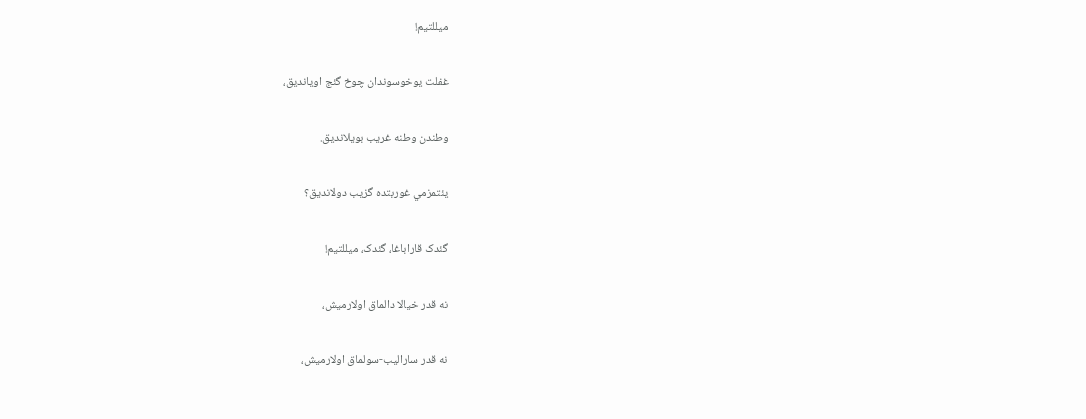ميللتيم!

غفلت يوخوسوندان چوخ گئج اويانديق،

وطندن وطنه غريب بويلانديق.

يئتمزمي غوربتده گزيب دولانديق؟

گئدک قاراباغا، گئدک، ميللتيم!

نه قدر خيالا دالماق اولارميش،

نه قدر ساراليب-سولماق اولارميش،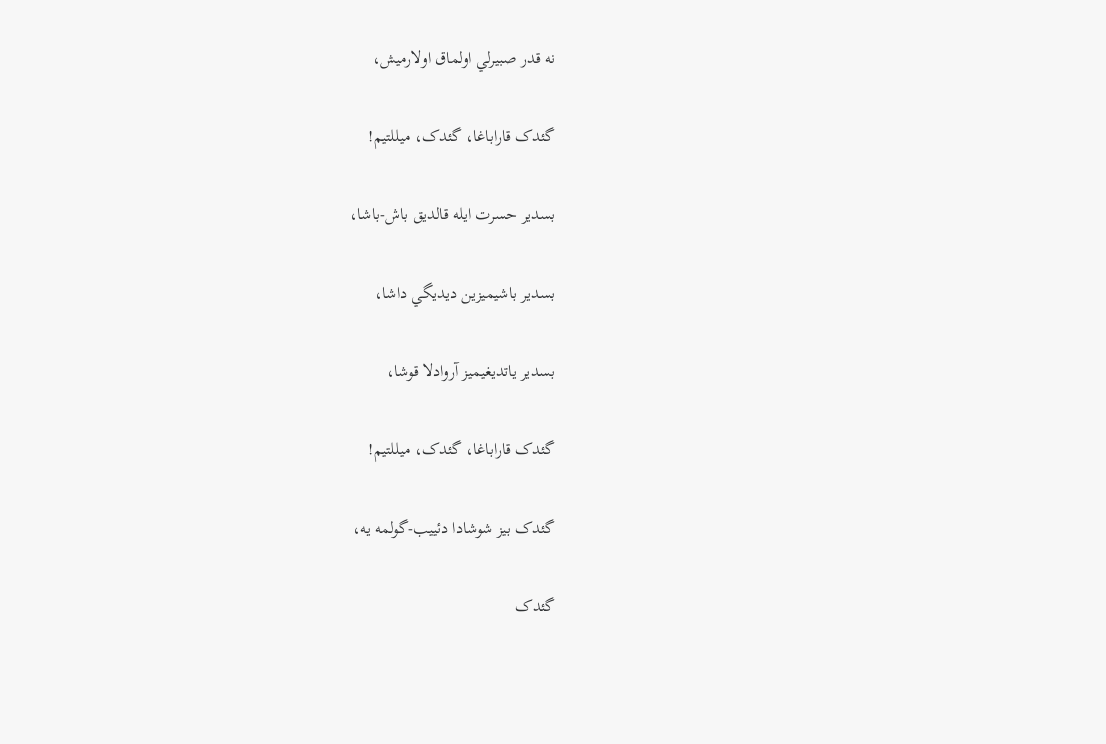نه قدر صبيرلي اولماق اولارميش،

گئدک قاراباغا، گئدک، ميللتيم!

بسدير حسرت ايله قالديق باش-باشا،

بسدير باشيميزين ديديگي داشا،

بسدير ياتديغيميز آروادلا قوشا،

گئدک قاراباغا، گئدک، ميللتيم!

گئدک بيز شوشادا دئييب-گولمه يه،

گئدک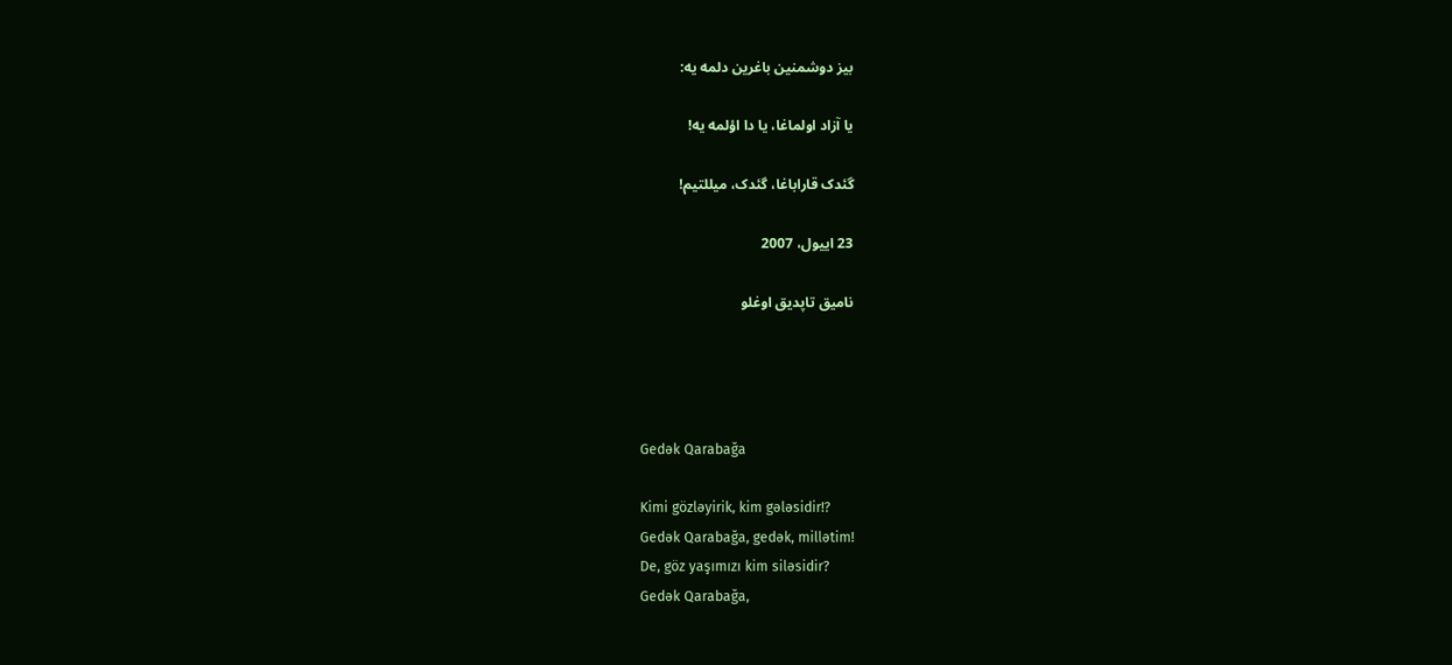بيز دوشمنين باغرين دلمه يه:

يا آزاد اولماغا، يا دا اؤلمه يه!

گئدک قاراباغا، گئدک، ميللتيم!

23 اييول، 2007

ناميق تاپديق اوغلو




Gedək Qarabağa

Kimi gözləyirik, kim gələsidir!?
Gedək Qarabağa, gedək, millətim!
De, göz yaşımızı kim siləsidir?
Gedək Qarabağa,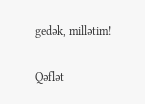gedək, millətim!

Qəflət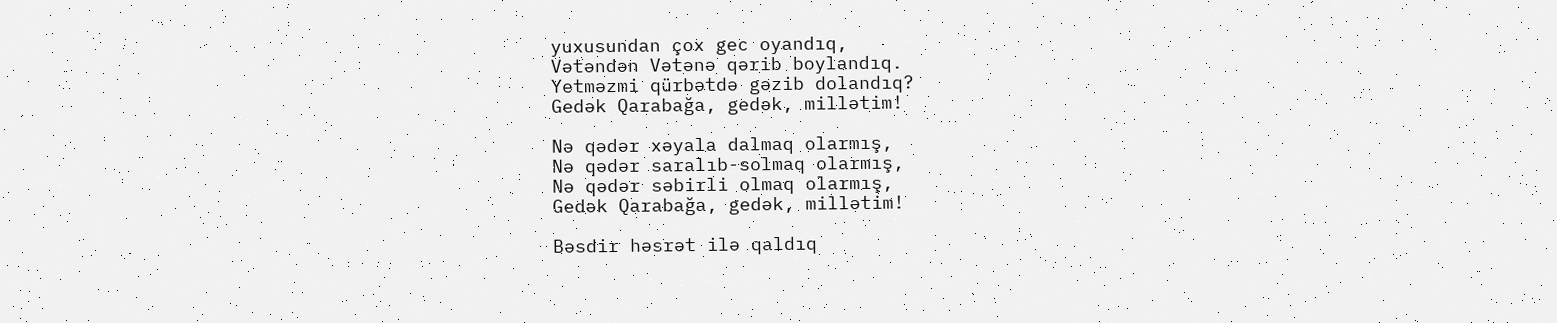yuxusundan çox gec oyandıq,
Vətəndən Vətənə qərib boylandıq.
Yetməzmi qürbətdə gəzib dolandıq?
Gedək Qarabağa, gedək, millətim!

Nə qədər xəyala dalmaq olarmış,
Nə qədər saralıb-solmaq olarmış,
Nə qədər səbirli olmaq olarmış,
Gedək Qarabağa, gedək, millətim!

Bəsdir həsrət ilə qaldıq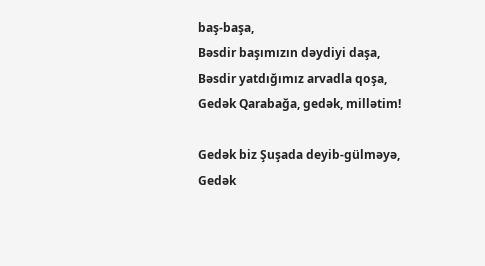baş-başa,
Bəsdir başımızın dəydiyi daşa,
Bəsdir yatdığımız arvadla qoşa,
Gedək Qarabağa, gedək, millətim!

Gedək biz Şuşada deyib-gülməyə,
Gedək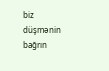biz düşmənin bağrın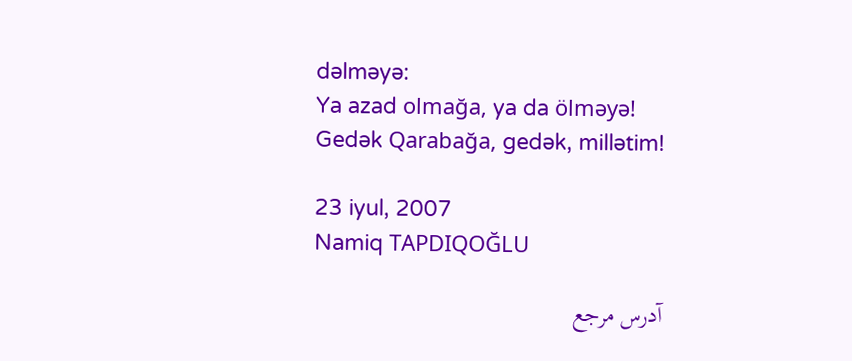dəlməyə:
Ya azad olmağa, ya da ölməyə!
Gedək Qarabağa, gedək, millətim!

23 iyul, 2007
Namiq TAPDIQOĞLU

آدرس مرجع